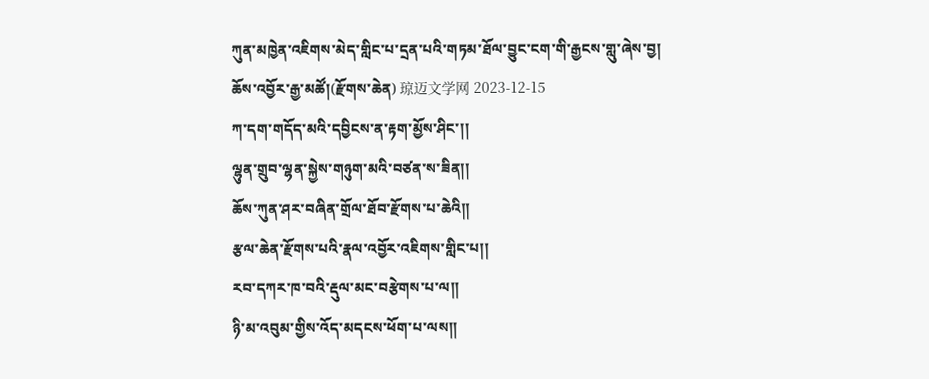ཀུན་མཁྱེན་འཇིགས་མེད་གླིང་པ་དྲན་པའི་གཏམ་ཐོལ་བྱུང་ངག་གི་རྒྱངས་གླུ་ཞེས་བྱ།
ཆོས་འབྱོར་རྒྱ་མཚོ།(རྫོགས་ཆེན) 琼迈文学网 2023-12-15
ཀ་དག་གདོད་མའི་དབྱིངས་ན་རྟག་མྱོས་ཤིང་།།
ལྷུན་གྲུབ་ལྷན་སྐྱེས་གཉུག་མའི་བཙན་ས་ཟིན།།
ཆོས་ཀུན་ཤར་བཞིན་གྲོལ་ཐོབ་རྫོགས་པ་ཆེའི།།
རྩལ་ཆེན་རྫོགས་པའི་རྣལ་འབྱོར་འཇིགས་གླིང་པ།།
རབ་དཀར་ཁ་བའི་རྡུལ་མང་བརྩེགས་པ་ལ།།
ཉི་མ་འབུམ་གྱིས་འོད་མདངས་ཕོག་པ་ལས།།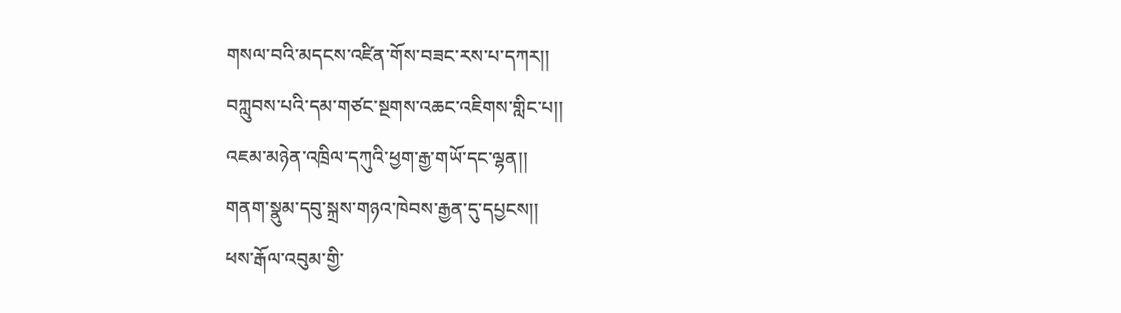གསལ་བའི་མདངས་འཛིན་གོས་བཟང་རས་པ་དཀར།།
བཀླུབས་པའི་དམ་གཙང་སྔགས་འཆང་འཇིགས་གླིང་པ།།
འཇམ་མཉེན་འཁྲིལ་དཀུའི་ཕྱག་རྒྱ་གཡོ་དང་ལྷན།།
གནག་སྣུམ་དབུ་སྐྲས་གཉའ་ཁེབས་རྒྱན་དུ་དཔྱངས།།
ཕས་རྒོལ་འབུམ་གྱི་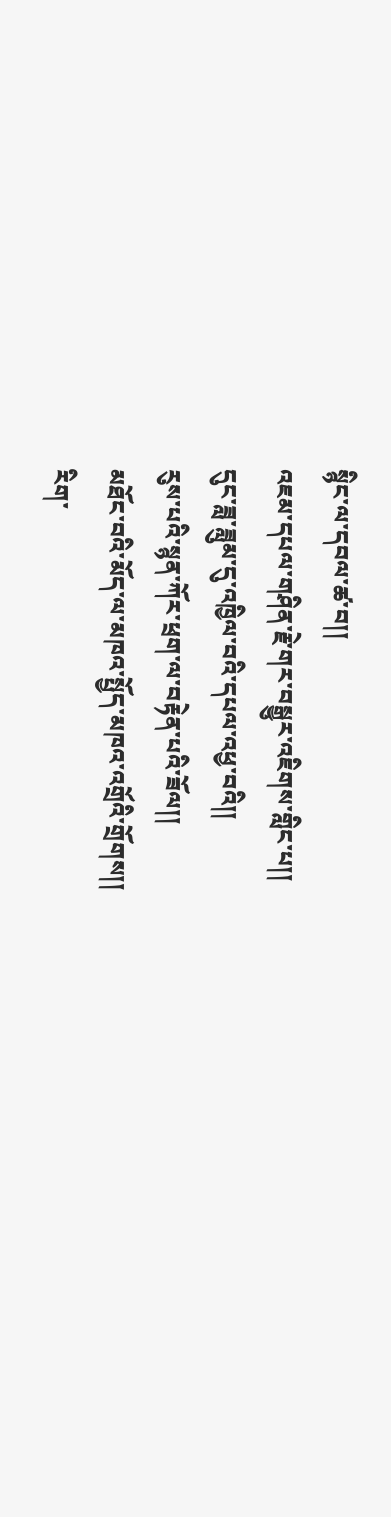སྙིང་ལ་དབལ་ཚ་བ།།
འཇམ་དཔལ་གཤིན་རྗེ་གར་བསྒྱུར་འཇིགས་གླིང་པ།།
དུང་ཟླ་ཟླུམ་དུ་འཁྱིལ་བའི་དཔལ་འཕྱ་བའི།།
རུས་པའི་སྙན་ཀོར་ཕྲག་ལ་བརྟེན་པའི་ཟོལ།།
མཐོང་བའི་མོད་ལ་མཁའ་སྤྱོད་མཁའ་འགྲོའི་གྲོགས།།
རིག་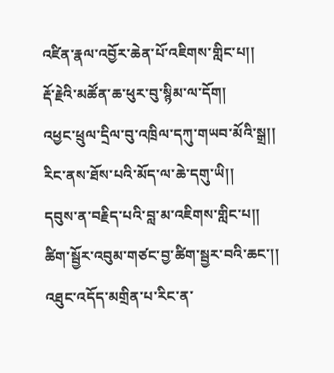འཛིན་རྣལ་འབྱོར་ཆེན་པོ་འཇིགས་གླིང་པ།།
རྡོ་རྗེའི་མཚོན་ཆ་ཕུར་བུ་སྙིམ་ལ་དོག།
འཕྱང་ཕྲུལ་དྲིལ་བུ་འཁྲིལ་དཀུ་གཡབ་མོའི་སྒྲ།།
རིང་ནས་ཐོས་པའི་མོད་ལ་ཆེ་དགུ་ཡི།།
དབུས་ན་བརྗིད་པའི་བླ་མ་འཇིགས་གླིང་པ།།
ཚིག་སྦྱོར་འབུམ་གཙང་བྱ་ཚིག་སྦྱར་བའི་ཆང་།།
འཐུང་འདོད་མགྲིན་པ་རིང་ན་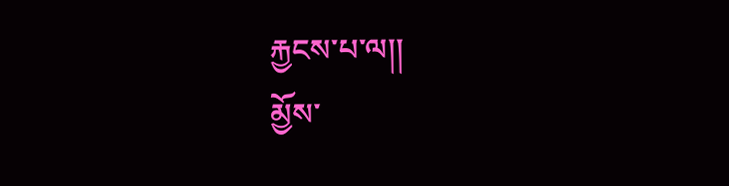རྐྱངས་པ་ལ།།
མྱོས་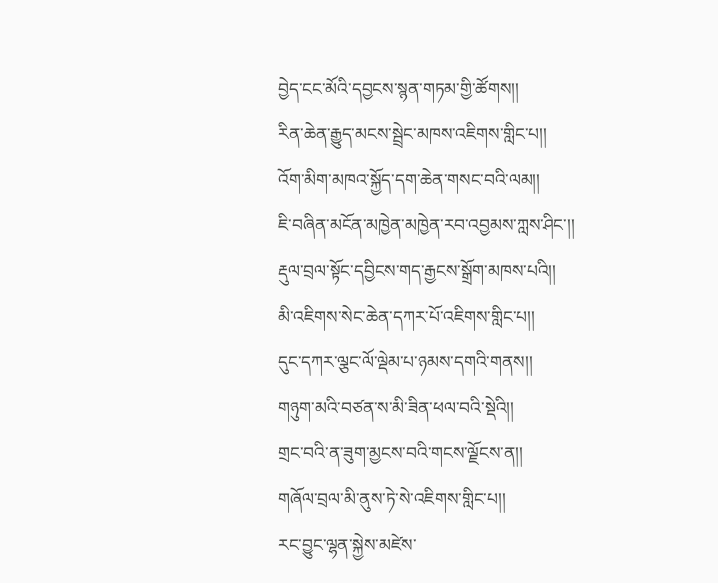བྱེད་ངང་མོའི་དབྱངས་སྙན་གཏམ་གྱི་ཚོགས།།
རིན་ཆེན་རྒྱུད་མངས་སྦྲེང་མཁས་འཇིགས་གླིང་པ།།
འོག་མིག་མཁའ་སྐྱོད་དག་ཆེན་གསང་བའི་ལམ།།
ཇི་བཞིན་མངོན་མཁྱེན་མཁྱེན་རབ་འབྱམས་ཀླས་ཤིང་།།
རྡུལ་བྲལ་སྟོང་དབྱིངས་གད་རྒྱངས་སྒྲོག་མཁས་པའི།།
མི་འཇིགས་སེང་ཆེན་དཀར་པོ་འཇིགས་གླིང་པ།།
དུང་དཀར་ལྕང་ལོ་ལྡེམ་པ་ཉམས་དགའི་གནས།།
གཉུག་མའི་བཙན་ས་མི་ཟིན་ཕལ་བའི་སྡེའི།།
གྲང་བའི་ན་ཟུག་མྱངས་བའི་གངས་ལྗོངས་ན།།
གཞོལ་བྲལ་མི་ནུས་ཏེ་སེ་འཇིགས་གླིང་པ།།
རང་བྱུང་ལྷན་སྐྱེས་མཛེས་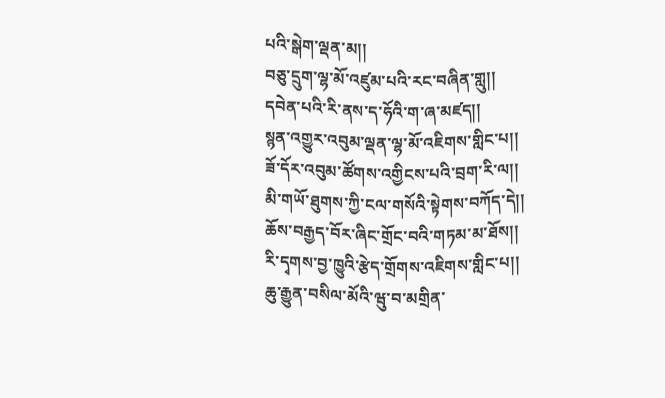པའི་སྒེག་ལྡན་མ།།
བཅུ་དྲུག་ལྷ་མོ་འཛུམ་པའི་རང་བཞིན་གླུ།།
དབེན་པའི་རི་ནས་ད་ཧོའི་ག་ཞ་མཛད།།
སྙན་འགྱུར་འབུམ་ལྡན་ལྷ་མོ་འཇིགས་གླིང་པ།།
ཟོ་དོར་འབུམ་ཚོགས་འགྱིངས་པའི་བྲག་རི་ལ།།
མི་གཡོ་ཐུགས་ཀྱི་ངལ་གསོའི་སྟེགས་བཀོད་དེ།།
ཆོས་བརྒྱད་བོར་ཞིང་གྲོང་བའི་གཏམ་མ་ཐོས།།
རི་དྭགས་བྱ་ཁྱུའི་རྩེད་གྲོགས་འཇིགས་གླིང་པ།།
ཆུ་རྒྱུན་བསིལ་མོའི་ཝུ་བ་མགྲིན་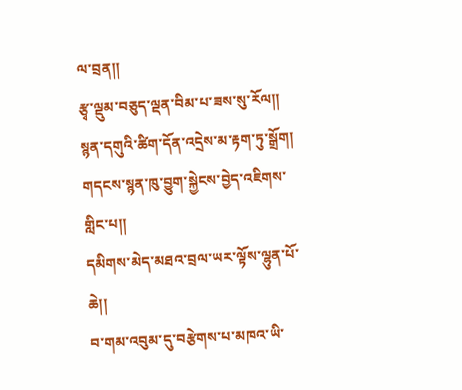ལ་བྲན།།
རྩྭ་ལྡུམ་བཅུད་ལྡན་བིམ་པ་ཟས་སུ་རོལ།།
སྙན་དགུའི་ཚིག་དོན་འདྲེས་མ་རྟག་ཏུ་སྒྲོག།
གདངས་སྙན་ཁུ་བྱུག་སྐྱེངས་བྱེད་འཇིགས་གླིང་པ།།
དམིགས་མེད་མཐའ་བྲལ་ཡར་ལྟོས་ལྷུན་པོ་ཆེ།།
བ་གམ་འབུམ་དུ་བརྩེགས་པ་མཁའ་ཡི་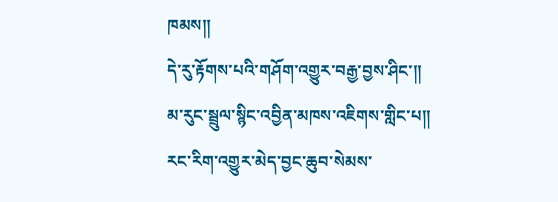ཁམས།།
དེ་རུ་རྟོགས་པའི་གཤོག་འགྱུར་བརྒྱ་བྱས་ཤིང་།།
མ་རུང་སྦྲུལ་སྙིང་འབྱིན་མཁས་འཇིགས་གླིང་པ།།
རང་རིག་འགྱུར་མེད་བྱང་ཆུབ་སེམས་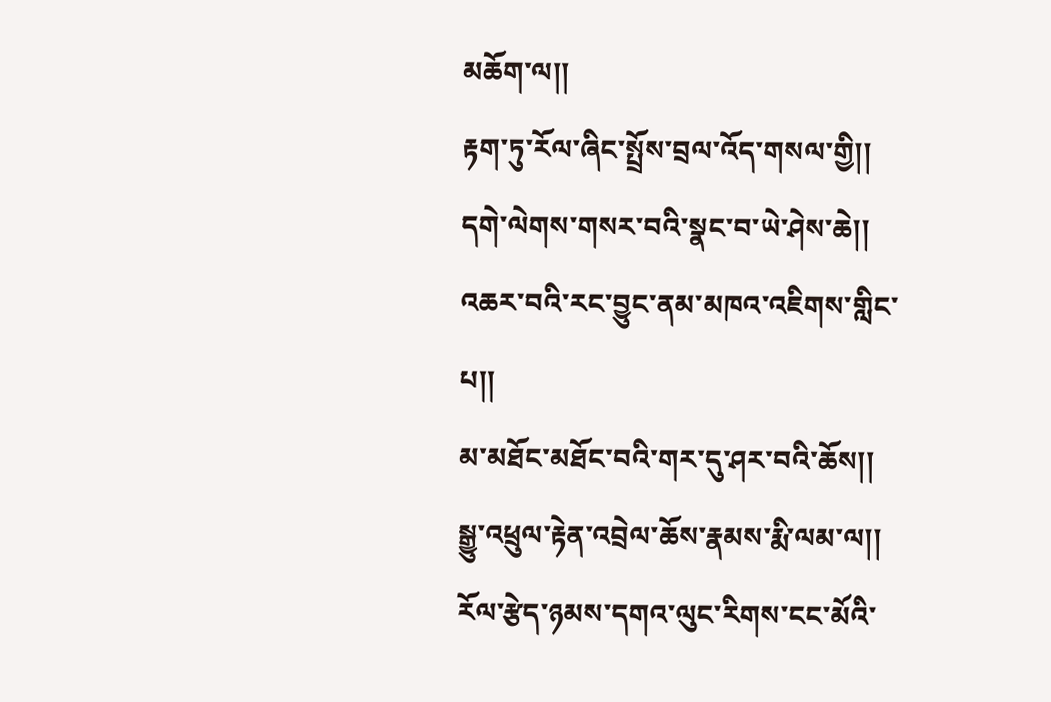མཆོག་ལ།།
རྟག་ཏུ་རོལ་ཞིང་སྤྲོས་བྲལ་འོད་གསལ་གྱི།།
དགེ་ལེགས་གསར་བའི་སྣང་བ་ཡེ་ཤེས་ཆེ།།
འཆར་བའི་རང་བྱུང་ནམ་མཁའ་འཇིགས་གླིང་པ།།
མ་མཐོང་མཐོང་བའི་གར་དུ་ཤར་བའི་ཆོས།།
སྒྱུ་འཕྲུལ་རྟེན་འབྲེལ་ཆོས་རྣམས་རྨི་ལམ་ལ།།
རོལ་རྩེད་ཉམས་དགའ་ལུང་རིགས་ངང་མོའི་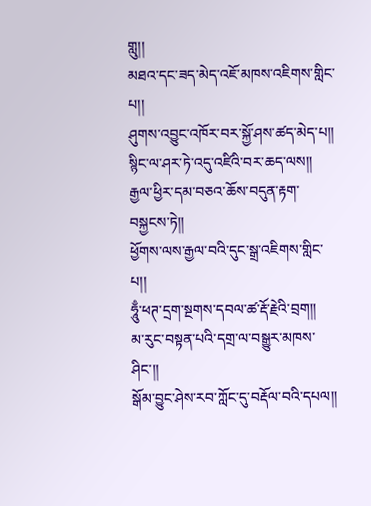གླུ།།
མཐའ་དང་ཟད་མེད་འཇོ་མཁས་འཇིགས་གླིང་པ།།
ཤུགས་འབྱུང་འཁོར་བར་སྐྱོ་ཤས་ཚད་མེད་པ།།
སྙིང་ལ་ཤར་ཏེ་འདུ་འཛིའི་བར་ཆད་ལས།།
རྒྱལ་ཕྱིར་དམ་བཅའ་ཆོས་བདུན་རྟག་བསྐྱངས་ཏེ།།
ཕྱོགས་ལས་རྒྱལ་བའི་དུང་སྒྲ་འཇིགས་གླིང་པ།།
ཧཱུྃ་ཕཊ་དྲག་སྔགས་དབལ་ཚ་རྡོ་རྗེའི་བྲག།།
མ་རུང་བསྟན་པའི་དགྲ་ལ་བསྒྱུར་མཁས་ཤིང་།།
སྒོམ་བྱུང་ཤེས་རབ་ཀློང་དུ་བརྡོལ་བའི་དཔལ།།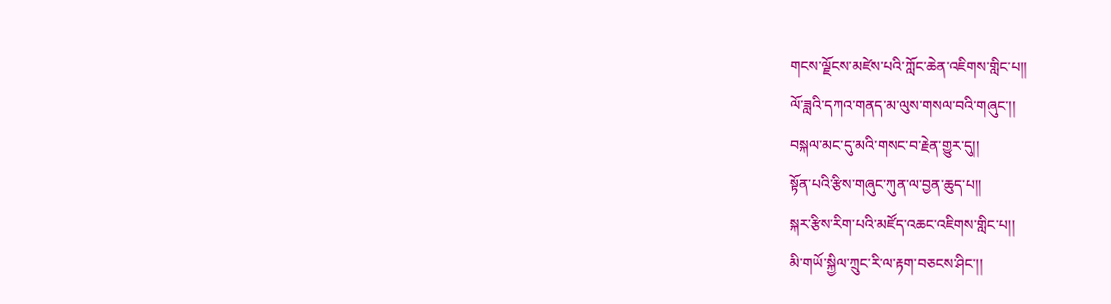གངས་ལྗོངས་མཛེས་པའི་ཀློང་ཆེན་འཇིགས་གླིང་པ།།
ལོ་ཟླའི་དཀའ་གནད་མ་ལུས་གསལ་བའི་གཞུང་།།
བསྐལ་མང་དུ་མའི་གསང་བ་རྗེན་གྱུར་དུ།།
སྟོན་པའི་རྩིས་གཞུང་ཀུན་ལ་བྱན་ཆུད་པ།།
སྐར་རྩིས་རིག་པའི་མཛོད་འཆང་འཇིགས་གླིང་པ།།
མི་གཡོ་སྐྱིལ་ཀྲུང་རི་ལ་རྟག་བཅངས་ཤིང་།།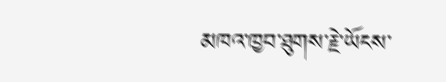མཁའ་ཁྱབ་ཐུགས་རྗེ་ཡོངས་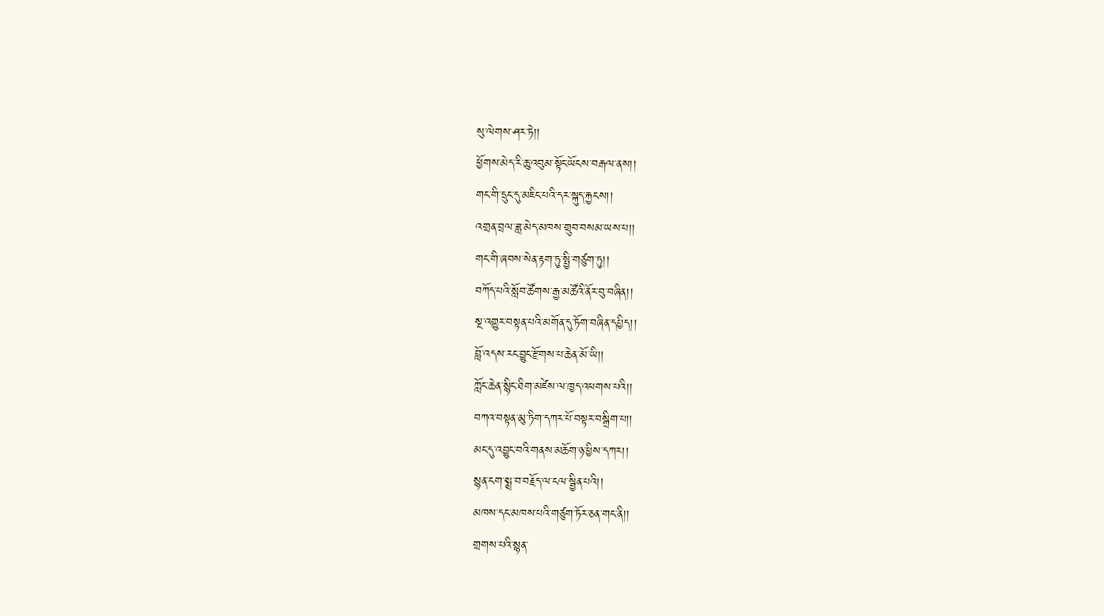སུ་ལེགས་ཤར་ཏེ།།
ཕྱོགས་མེད་རི་ཆུ་འབུམ་སྟོང་ཡོངས་བརྒལ་ནས།།
གང་གི་དྲུང་དུ་མཇིང་པའི་དར་སྐུད་རྐྱངས།།
འགྲན་བྲལ་ཟླ་མེད་མཁས་གྲུབ་བསམ་ཡས་པ།།
གང་གི་ཞབས་སེན་རྟག་ཏུ་སྤྱི་གཙུག་ཏུ།།
བཀོད་པའི་སློབ་ཚོགས་རྒྱ་མཚོའི་ནོར་བུ་བཞིན།།
སྔ་འགྱུར་བསྟན་པའི་མགོན་དུ་ཏོག་བཞིན་དཔྱིད།།
བློ་འདས་རང་བྱུང་རྫོགས་པ་ཆེན་མོ་ཡི།།
ཀློང་ཆེན་སྙིང་ཐིག་མཛེས་ལ་ཁྱད་འཕགས་པའི།།
བཀའ་བསྟན་མུ་ཏིག་དཀར་པོ་བསྟར་བསྒྲིག་པ།།
མང་དུ་འབྱུང་བའི་གནས་མཆོག་ཉ་ཕྱིས་དཀར།།
སྙན་ངག་སྨྲ་བ་བརྗོད་ལ་ངལ་སྦྱིན་པའི།།
མཁས་དང་མཁས་པའི་གཙུག་ཏོར་ཅན་གང་ནི།།
གྲགས་པའི་སྙན་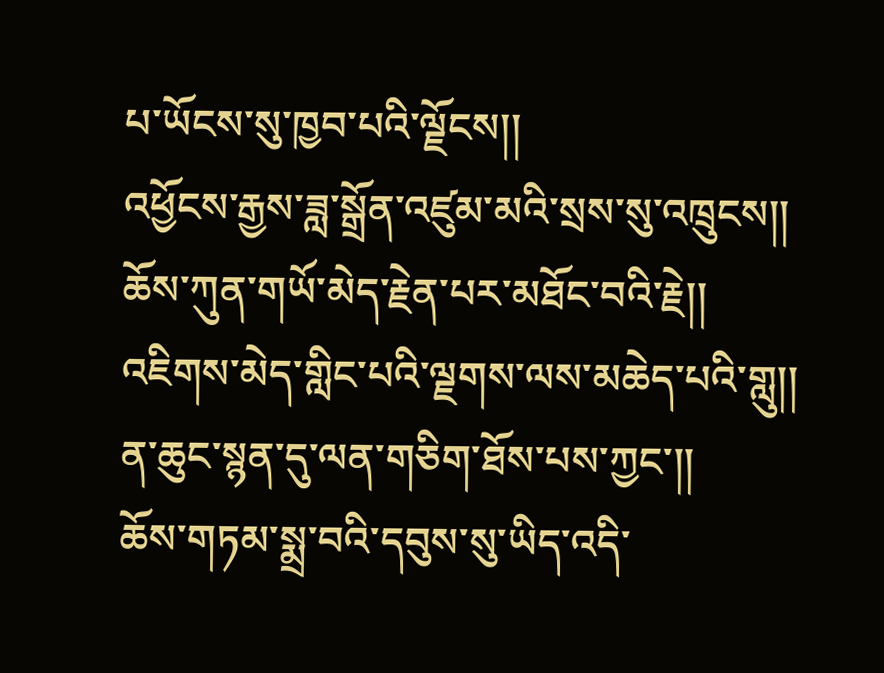པ་ཡོངས་སུ་ཁྱབ་པའི་ལྗོངས།།
འཕྱོངས་རྒྱས་ཟླ་སྒྲོན་འཛུམ་མའི་སྲས་སུ་འཁྲུངས།།
ཆོས་ཀུན་གཡོ་མེད་རྗེན་པར་མཐོང་བའི་རྗེ།།
འཇིགས་མེད་གླིང་པའི་ལྗགས་ལས་མཆེད་པའི་གླུ།།
ན་ཆུང་སྙན་དུ་ལན་གཅིག་ཐོས་པས་ཀྱང་།།
ཆོས་གཏམ་སྨྲ་བའི་དབུས་སུ་ཡིད་འདི་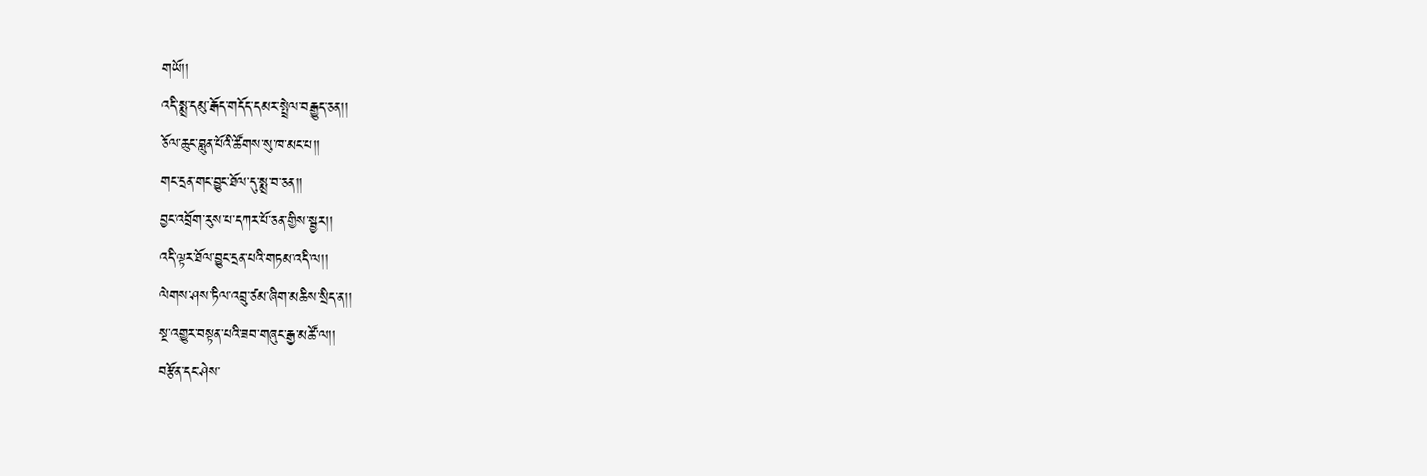གཡོ།།
འདི་སྨྲ་དམུ་རྒོད་གདོད་དམར་སྤྲེལ་བརྒྱུད་ཅན།།
ཅོལ་ཆུང་བླུན་པོའི་ཚོགས་སུ་ཁ་མང་པ།།
གང་དྲན་གང་བྱུང་ཐོལ་དུ་སྨྲ་བ་ཅན།།
བྱང་འབྲོག་རུས་པ་དཀར་པོ་ཅན་གྱིས་སྦྱར།།
འདི་ལྟར་ཐོལ་བྱུང་དྲན་པའི་གཏམ་འདི་ལ།།
ལེགས་ཤས་ཏིལ་འབྲུ་ཙམ་ཞིག་མཆིས་སྲིད་ན།།
སྔ་འགྱུར་བསྟན་པའི་ཟབ་གཞུང་རྒྱ་མཚོ་ལ།།
བརྩོན་དང་ཤེས་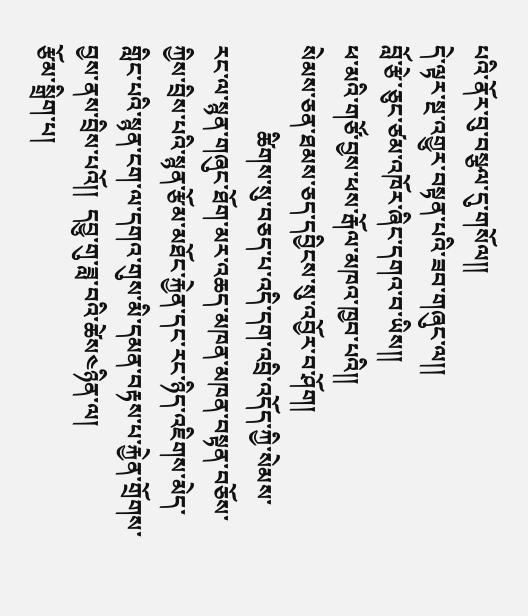པའི་ནོར་བུ་བསྩལ་དུ་གསོལ།།
དེ་ལྟར་སྔ་འགྱུར་བསྟན་པའི་ཟབ་གཞུང་ལ།།
བློ་རྩེ་ཅུང་ཙམ་འཁོར་ཞིང་དགའ་བ་ཡིས།།
ཕ་མའི་གཙོ་བྱས་ཕས་རྒོལ་མཁའ་ཁྱབ་པའི།།
སེམས་ཅན་ཐམས་ཅད་དབྱིངས་སུ་འབྱོར་བ་ཤོག།
               ཚིགས་སུ་བཅད་པ་འདི་དག་འབྲི་འདོད་ཀྱི་སེམས་རང་ལ་སྙན་གཞུང་ཐོག་མར་འཆད་མཁན་མཁན་བསྟན་བཅོས་ཀྱིས་བྲིས་པའི་སྙན་རྩོམ་མཐོང་རྐྱེན་དང་རང་ཉིད་འཇིགས་མེད་གླིང་པའི་སྙན་ངག་ལ་དགའ་གུས་མི་དམན་བརྟས་པ་རྐྱེན་གྲོགས་བྱས་ནས་བྲིས་པའོ།།  དབྱུ་གུ་ཟླ་བའི་ཚེས༤ཉིན་ལ།
རྩོམ་སྒྲིག་པ།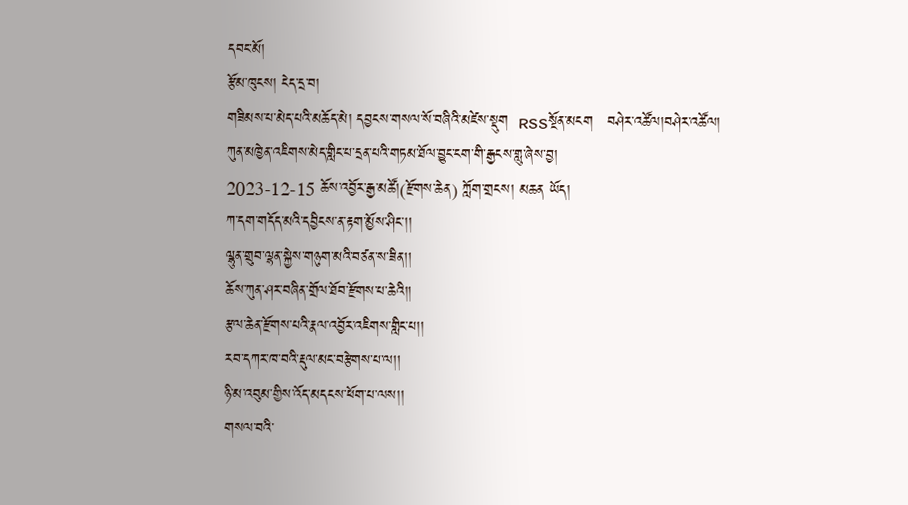དབང་མོ།
རྩོམ་ཁུངས། ངེད་དྲ་བ།
གཟིམས་པ་མེད་པའི་མཆོད་མེ། དབྱངས་གསལ་སོ་བཞིའི་མཛེས་སྡུག  RSSསྔོན་མངག   བཤེར་འཚོལ།བཤེར་འཚོལ།
ཀུན་མཁྱེན་འཇིགས་མེད་གླིང་པ་དྲན་པའི་གཏམ་ཐོལ་བྱུང་ངག་གི་རྒྱངས་གླུ་ཞེས་བྱ།
2023-12-15 ཆོས་འབྱོར་རྒྱ་མཚོ།(རྫོགས་ཆེན) ཀློག་གྲངས། མཆན ཡོད།
ཀ་དག་གདོད་མའི་དབྱིངས་ན་རྟག་མྱོས་ཤིང་།།
ལྷུན་གྲུབ་ལྷན་སྐྱེས་གཉུག་མའི་བཙན་ས་ཟིན།།
ཆོས་ཀུན་ཤར་བཞིན་གྲོལ་ཐོབ་རྫོགས་པ་ཆེའི།།
རྩལ་ཆེན་རྫོགས་པའི་རྣལ་འབྱོར་འཇིགས་གླིང་པ།།
རབ་དཀར་ཁ་བའི་རྡུལ་མང་བརྩེགས་པ་ལ།།
ཉི་མ་འབུམ་གྱིས་འོད་མདངས་ཕོག་པ་ལས།།
གསལ་བའི་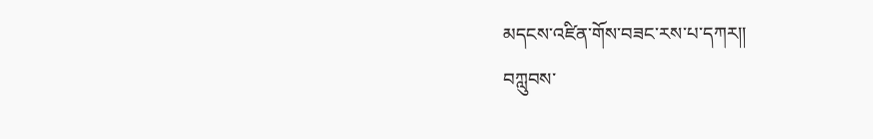མདངས་འཛིན་གོས་བཟང་རས་པ་དཀར།།
བཀླུབས་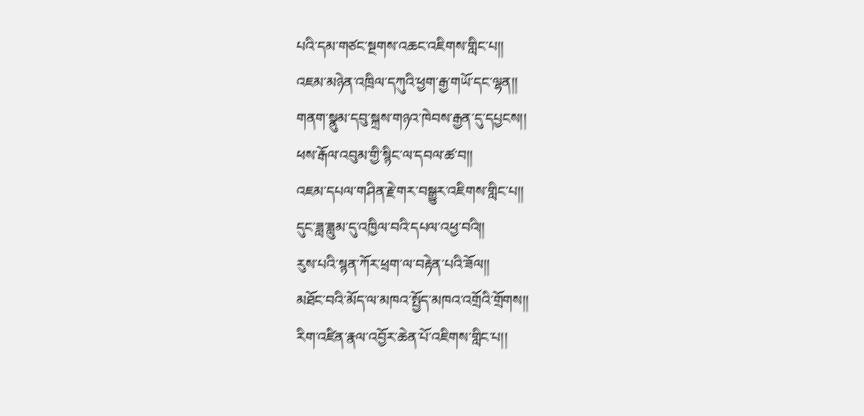པའི་དམ་གཙང་སྔགས་འཆང་འཇིགས་གླིང་པ།།
འཇམ་མཉེན་འཁྲིལ་དཀུའི་ཕྱག་རྒྱ་གཡོ་དང་ལྷན།།
གནག་སྣུམ་དབུ་སྐྲས་གཉའ་ཁེབས་རྒྱན་དུ་དཔྱངས།།
ཕས་རྒོལ་འབུམ་གྱི་སྙིང་ལ་དབལ་ཚ་བ།།
འཇམ་དཔལ་གཤིན་རྗེ་གར་བསྒྱུར་འཇིགས་གླིང་པ།།
དུང་ཟླ་ཟླུམ་དུ་འཁྱིལ་བའི་དཔལ་འཕྱ་བའི།།
རུས་པའི་སྙན་ཀོར་ཕྲག་ལ་བརྟེན་པའི་ཟོལ།།
མཐོང་བའི་མོད་ལ་མཁའ་སྤྱོད་མཁའ་འགྲོའི་གྲོགས།།
རིག་འཛིན་རྣལ་འབྱོར་ཆེན་པོ་འཇིགས་གླིང་པ།།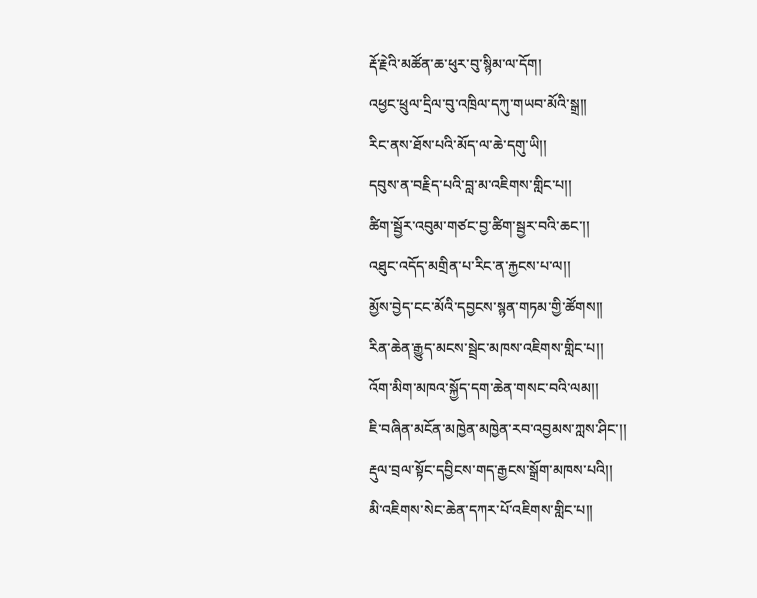རྡོ་རྗེའི་མཚོན་ཆ་ཕུར་བུ་སྙིམ་ལ་དོག།
འཕྱང་ཕྲུལ་དྲིལ་བུ་འཁྲིལ་དཀུ་གཡབ་མོའི་སྒྲ།།
རིང་ནས་ཐོས་པའི་མོད་ལ་ཆེ་དགུ་ཡི།།
དབུས་ན་བརྗིད་པའི་བླ་མ་འཇིགས་གླིང་པ།།
ཚིག་སྦྱོར་འབུམ་གཙང་བྱ་ཚིག་སྦྱར་བའི་ཆང་།།
འཐུང་འདོད་མགྲིན་པ་རིང་ན་རྐྱངས་པ་ལ།།
མྱོས་བྱེད་ངང་མོའི་དབྱངས་སྙན་གཏམ་གྱི་ཚོགས།།
རིན་ཆེན་རྒྱུད་མངས་སྦྲེང་མཁས་འཇིགས་གླིང་པ།།
འོག་མིག་མཁའ་སྐྱོད་དག་ཆེན་གསང་བའི་ལམ།།
ཇི་བཞིན་མངོན་མཁྱེན་མཁྱེན་རབ་འབྱམས་ཀླས་ཤིང་།།
རྡུལ་བྲལ་སྟོང་དབྱིངས་གད་རྒྱངས་སྒྲོག་མཁས་པའི།།
མི་འཇིགས་སེང་ཆེན་དཀར་པོ་འཇིགས་གླིང་པ།།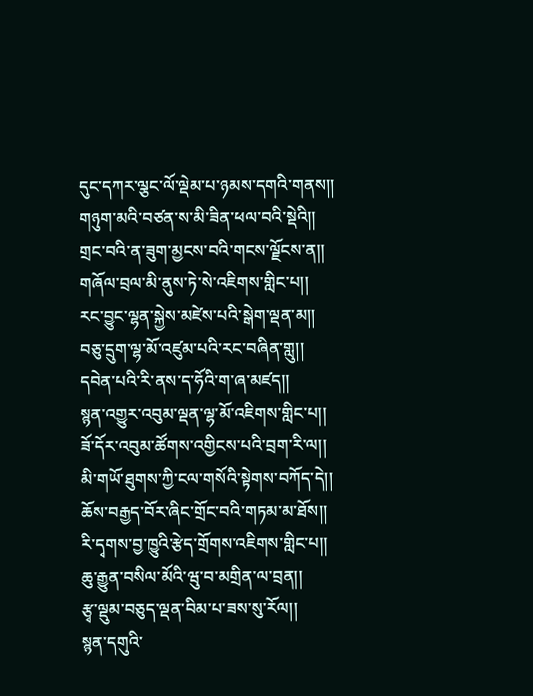དུང་དཀར་ལྕང་ལོ་ལྡེམ་པ་ཉམས་དགའི་གནས།།
གཉུག་མའི་བཙན་ས་མི་ཟིན་ཕལ་བའི་སྡེའི།།
གྲང་བའི་ན་ཟུག་མྱངས་བའི་གངས་ལྗོངས་ན།།
གཞོལ་བྲལ་མི་ནུས་ཏེ་སེ་འཇིགས་གླིང་པ།།
རང་བྱུང་ལྷན་སྐྱེས་མཛེས་པའི་སྒེག་ལྡན་མ།།
བཅུ་དྲུག་ལྷ་མོ་འཛུམ་པའི་རང་བཞིན་གླུ།།
དབེན་པའི་རི་ནས་ད་ཧོའི་ག་ཞ་མཛད།།
སྙན་འགྱུར་འབུམ་ལྡན་ལྷ་མོ་འཇིགས་གླིང་པ།།
ཟོ་དོར་འབུམ་ཚོགས་འགྱིངས་པའི་བྲག་རི་ལ།།
མི་གཡོ་ཐུགས་ཀྱི་ངལ་གསོའི་སྟེགས་བཀོད་དེ།།
ཆོས་བརྒྱད་བོར་ཞིང་གྲོང་བའི་གཏམ་མ་ཐོས།།
རི་དྭགས་བྱ་ཁྱུའི་རྩེད་གྲོགས་འཇིགས་གླིང་པ།།
ཆུ་རྒྱུན་བསིལ་མོའི་ཝུ་བ་མགྲིན་ལ་བྲན།།
རྩྭ་ལྡུམ་བཅུད་ལྡན་བིམ་པ་ཟས་སུ་རོལ།།
སྙན་དགུའི་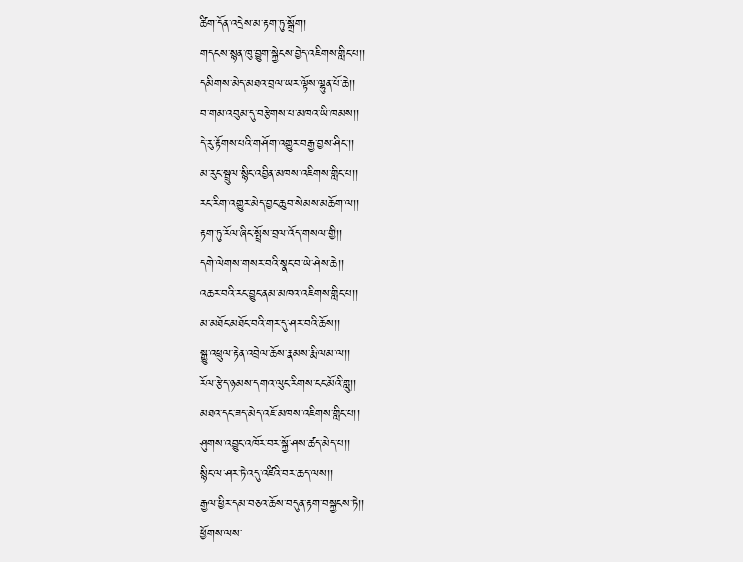ཚིག་དོན་འདྲེས་མ་རྟག་ཏུ་སྒྲོག།
གདངས་སྙན་ཁུ་བྱུག་སྐྱེངས་བྱེད་འཇིགས་གླིང་པ།།
དམིགས་མེད་མཐའ་བྲལ་ཡར་ལྟོས་ལྷུན་པོ་ཆེ།།
བ་གམ་འབུམ་དུ་བརྩེགས་པ་མཁའ་ཡི་ཁམས།།
དེ་རུ་རྟོགས་པའི་གཤོག་འགྱུར་བརྒྱ་བྱས་ཤིང་།།
མ་རུང་སྦྲུལ་སྙིང་འབྱིན་མཁས་འཇིགས་གླིང་པ།།
རང་རིག་འགྱུར་མེད་བྱང་ཆུབ་སེམས་མཆོག་ལ།།
རྟག་ཏུ་རོལ་ཞིང་སྤྲོས་བྲལ་འོད་གསལ་གྱི།།
དགེ་ལེགས་གསར་བའི་སྣང་བ་ཡེ་ཤེས་ཆེ།།
འཆར་བའི་རང་བྱུང་ནམ་མཁའ་འཇིགས་གླིང་པ།།
མ་མཐོང་མཐོང་བའི་གར་དུ་ཤར་བའི་ཆོས།།
སྒྱུ་འཕྲུལ་རྟེན་འབྲེལ་ཆོས་རྣམས་རྨི་ལམ་ལ།།
རོལ་རྩེད་ཉམས་དགའ་ལུང་རིགས་ངང་མོའི་གླུ།།
མཐའ་དང་ཟད་མེད་འཇོ་མཁས་འཇིགས་གླིང་པ།།
ཤུགས་འབྱུང་འཁོར་བར་སྐྱོ་ཤས་ཚད་མེད་པ།།
སྙིང་ལ་ཤར་ཏེ་འདུ་འཛིའི་བར་ཆད་ལས།།
རྒྱལ་ཕྱིར་དམ་བཅའ་ཆོས་བདུན་རྟག་བསྐྱངས་ཏེ།།
ཕྱོགས་ལས་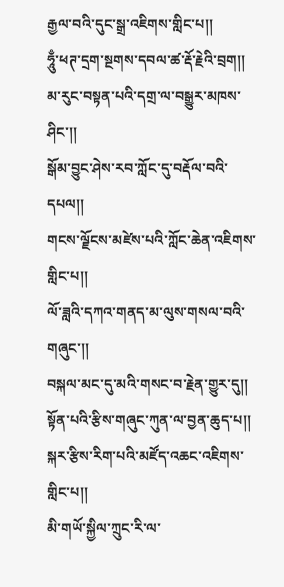རྒྱལ་བའི་དུང་སྒྲ་འཇིགས་གླིང་པ།།
ཧཱུྃ་ཕཊ་དྲག་སྔགས་དབལ་ཚ་རྡོ་རྗེའི་བྲག།།
མ་རུང་བསྟན་པའི་དགྲ་ལ་བསྒྱུར་མཁས་ཤིང་།།
སྒོམ་བྱུང་ཤེས་རབ་ཀློང་དུ་བརྡོལ་བའི་དཔལ།།
གངས་ལྗོངས་མཛེས་པའི་ཀློང་ཆེན་འཇིགས་གླིང་པ།།
ལོ་ཟླའི་དཀའ་གནད་མ་ལུས་གསལ་བའི་གཞུང་།།
བསྐལ་མང་དུ་མའི་གསང་བ་རྗེན་གྱུར་དུ།།
སྟོན་པའི་རྩིས་གཞུང་ཀུན་ལ་བྱན་ཆུད་པ།།
སྐར་རྩིས་རིག་པའི་མཛོད་འཆང་འཇིགས་གླིང་པ།།
མི་གཡོ་སྐྱིལ་ཀྲུང་རི་ལ་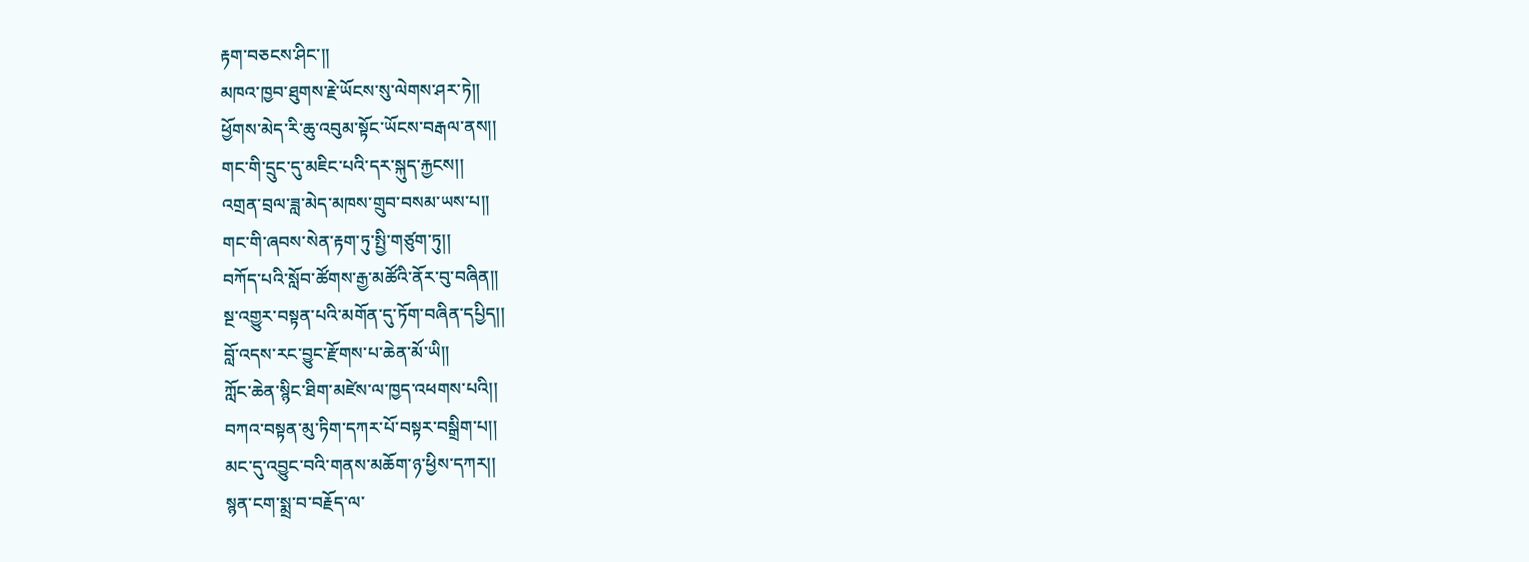རྟག་བཅངས་ཤིང་།།
མཁའ་ཁྱབ་ཐུགས་རྗེ་ཡོངས་སུ་ལེགས་ཤར་ཏེ།།
ཕྱོགས་མེད་རི་ཆུ་འབུམ་སྟོང་ཡོངས་བརྒལ་ནས།།
གང་གི་དྲུང་དུ་མཇིང་པའི་དར་སྐུད་རྐྱངས།།
འགྲན་བྲལ་ཟླ་མེད་མཁས་གྲུབ་བསམ་ཡས་པ།།
གང་གི་ཞབས་སེན་རྟག་ཏུ་སྤྱི་གཙུག་ཏུ།།
བཀོད་པའི་སློབ་ཚོགས་རྒྱ་མཚོའི་ནོར་བུ་བཞིན།།
སྔ་འགྱུར་བསྟན་པའི་མགོན་དུ་ཏོག་བཞིན་དཔྱིད།།
བློ་འདས་རང་བྱུང་རྫོགས་པ་ཆེན་མོ་ཡི།།
ཀློང་ཆེན་སྙིང་ཐིག་མཛེས་ལ་ཁྱད་འཕགས་པའི།།
བཀའ་བསྟན་མུ་ཏིག་དཀར་པོ་བསྟར་བསྒྲིག་པ།།
མང་དུ་འབྱུང་བའི་གནས་མཆོག་ཉ་ཕྱིས་དཀར།།
སྙན་ངག་སྨྲ་བ་བརྗོད་ལ་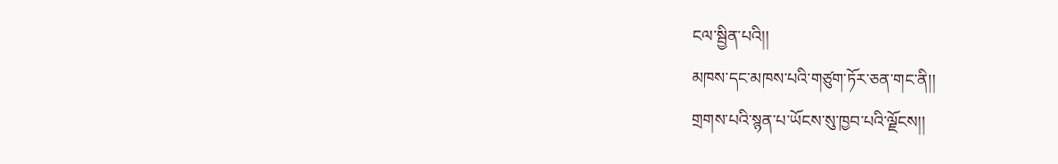ངལ་སྦྱིན་པའི།།
མཁས་དང་མཁས་པའི་གཙུག་ཏོར་ཅན་གང་ནི།།
གྲགས་པའི་སྙན་པ་ཡོངས་སུ་ཁྱབ་པའི་ལྗོངས།།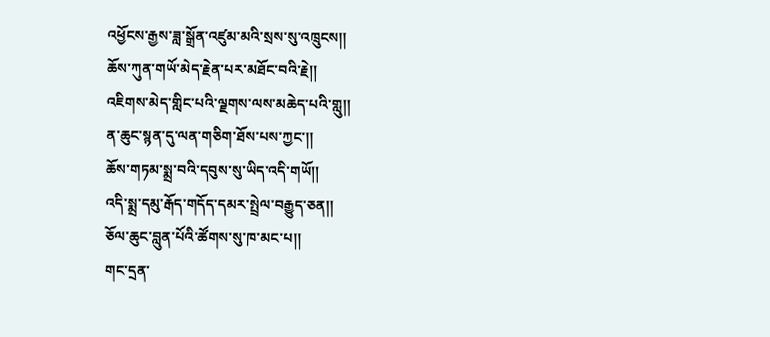འཕྱོངས་རྒྱས་ཟླ་སྒྲོན་འཛུམ་མའི་སྲས་སུ་འཁྲུངས།།
ཆོས་ཀུན་གཡོ་མེད་རྗེན་པར་མཐོང་བའི་རྗེ།།
འཇིགས་མེད་གླིང་པའི་ལྗགས་ལས་མཆེད་པའི་གླུ།།
ན་ཆུང་སྙན་དུ་ལན་གཅིག་ཐོས་པས་ཀྱང་།།
ཆོས་གཏམ་སྨྲ་བའི་དབུས་སུ་ཡིད་འདི་གཡོ།།
འདི་སྨྲ་དམུ་རྒོད་གདོད་དམར་སྤྲེལ་བརྒྱུད་ཅན།།
ཅོལ་ཆུང་བླུན་པོའི་ཚོགས་སུ་ཁ་མང་པ།།
གང་དྲན་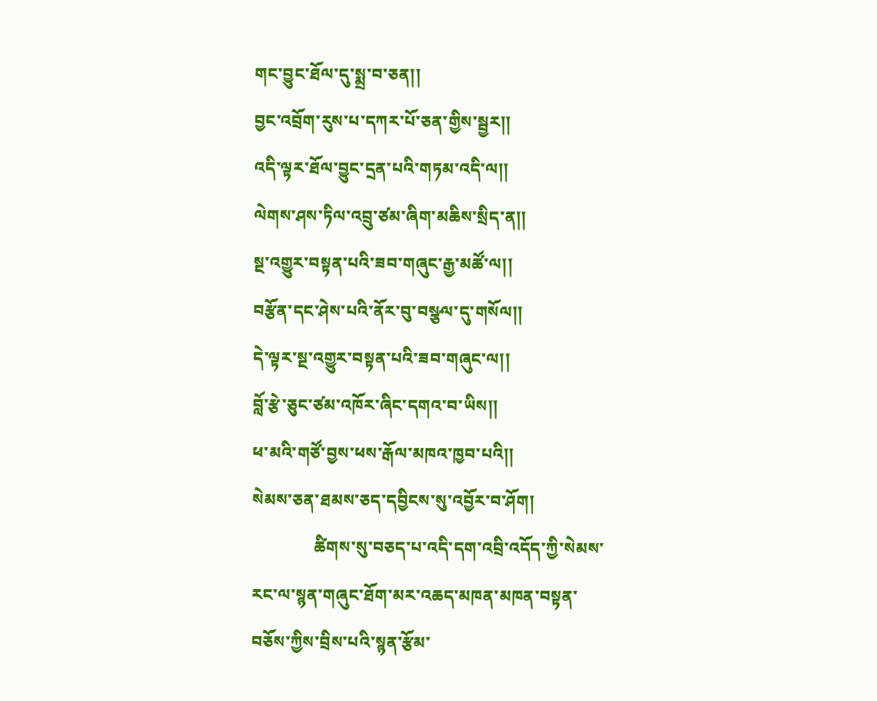གང་བྱུང་ཐོལ་དུ་སྨྲ་བ་ཅན།།
བྱང་འབྲོག་རུས་པ་དཀར་པོ་ཅན་གྱིས་སྦྱར།།
འདི་ལྟར་ཐོལ་བྱུང་དྲན་པའི་གཏམ་འདི་ལ།།
ལེགས་ཤས་ཏིལ་འབྲུ་ཙམ་ཞིག་མཆིས་སྲིད་ན།།
སྔ་འགྱུར་བསྟན་པའི་ཟབ་གཞུང་རྒྱ་མཚོ་ལ།།
བརྩོན་དང་ཤེས་པའི་ནོར་བུ་བསྩལ་དུ་གསོལ།།
དེ་ལྟར་སྔ་འགྱུར་བསྟན་པའི་ཟབ་གཞུང་ལ།།
བློ་རྩེ་ཅུང་ཙམ་འཁོར་ཞིང་དགའ་བ་ཡིས།།
ཕ་མའི་གཙོ་བྱས་ཕས་རྒོལ་མཁའ་ཁྱབ་པའི།།
སེམས་ཅན་ཐམས་ཅད་དབྱིངས་སུ་འབྱོར་བ་ཤོག།
               ཚིགས་སུ་བཅད་པ་འདི་དག་འབྲི་འདོད་ཀྱི་སེམས་རང་ལ་སྙན་གཞུང་ཐོག་མར་འཆད་མཁན་མཁན་བསྟན་བཅོས་ཀྱིས་བྲིས་པའི་སྙན་རྩོམ་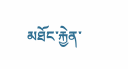མཐོང་རྐྱེན་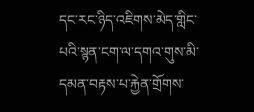དང་རང་ཉིད་འཇིགས་མེད་གླིང་པའི་སྙན་ངག་ལ་དགའ་གུས་མི་དམན་བརྟས་པ་རྐྱེན་གྲོགས་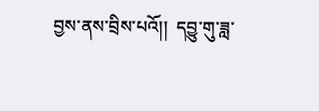བྱས་ནས་བྲིས་པའོ།།  དབྱུ་གུ་ཟླ་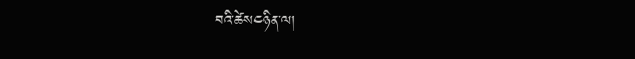བའི་ཚེས༤ཉིན་ལ།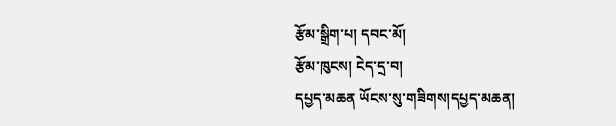རྩོམ་སྒྲིག་པ། དབང་མོ།
རྩོམ་ཁུངས། ངེད་དྲ་བ།
དཔྱད་མཆན ཡོངས་སུ་གཟིགས།དཔྱད་མཆན།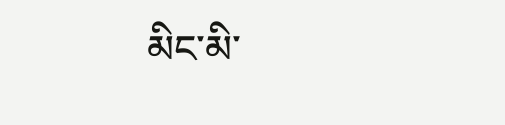མིང་མི་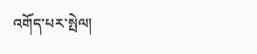འགོད་པར་སྤེལ།